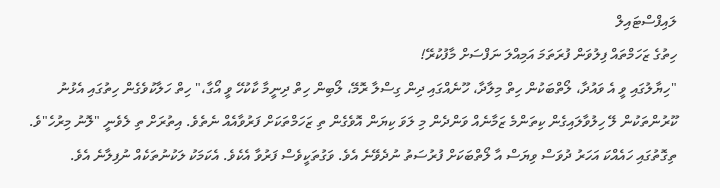ލައިފްސްޓައިލް
ހިތުގެ ޒަހަމްތައް ފިލުވަން ފުރަތަމަ އަމިއްލަ ނަފްސަށް މާފުކުރޭ!
"ހިޔާލުގައި ވީ އެ ވައުދާ، ލޯތްބަކުން ހިތް މިލާދާ، ހޫނެއްގައި ދިން ގިސްލާ ރޮމޭ، ލޯބިން ހިތް ދިނީމާ ކާކުހޭ ވީ އޯގާ،" ހިތް ހަލާކުވެގެން ހިތުގައި އެޅުނު ކޫރުންތަކުން ލޭ ހިލުވާލައިގެން ކިތަންމެ ޒަމާނެއް ވަންދެން މި ލަވަ ކިޔަން އޮވެގެން ތި ޒަހަމްތަކަށް ފަރުވާއެއް ނެތެވެ. އިތުރަށް ތި ލެވެނީ "ލޮނު މިރުހެ"ވެ. ތިގޮތުގައި ހައެއްކަ އަހަރު ދުވަސް ވިޔަސް އާ ލޯތްބަކަށް ފުރުސަތު ނުދެވޭނެ އެވެ. ވަގުތަކީވެސް ފަރުވާ އެކެވެ. އެކަމަކު ލަކުނުތަކެއް ނުފިލާނެ އެވެ.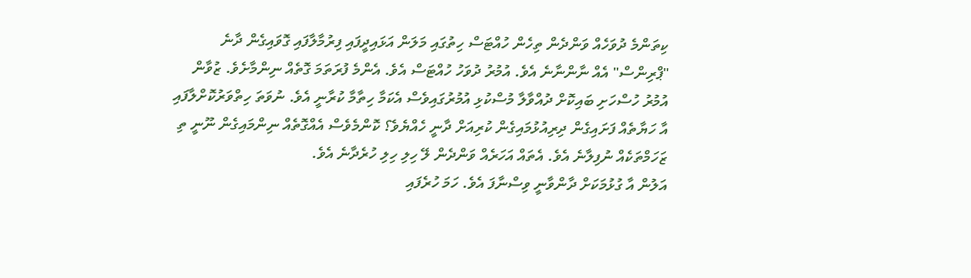ކިތަންމެ ދުވަހެއް ވަންދެން ތިހެން ހުއްޓަސް ހިތުގައި މަލަން އަޅައިދީފައި ފިރުމާލާފައި ގޮވައިގެން ދާނެ "ޕްރިންސް" އެއް ނާންނާނެ އެވެ. އުމުރު ދުވަހު ހުއްޓަސް އެވެ. އެންމެ ފުރަތަމަ ގޮތެއް ނިންމާށެވެ. ޒުވާން އުމުރު ހުސްހަށި ބައިކޮށް ދުއްވާލާ މުސްކުޅި އުމުރުގައިވެސް އެކަމާ ހިތާމާ ކުރާނީ އެވެ. ނުވަތަ ހިތްވަރުކޮށްލާފައި އާ ހަޔާތެއް ފަށައިގެން ދިރިއުޅުމައިގެން ކުރިއަށް ދާނީ ހެއްޔެވެ؟ ކޮންމެވެސް އެއްގޮތެއް ނިންމައިގެން ނޫނީ ތި ޒަހަމްތަކެއް ނުފިލާނެ އެވެ. އެތައް އަހަރެއް ވަންދެން ލޭ ހިލި ހިލި ހުރެދާނެ އެވެ.
އަލުން އާ ގުޅުމަކަށް ދާންވާނީ ވިސްނާފަ އެވެ. ހަމަ ހުރެފައި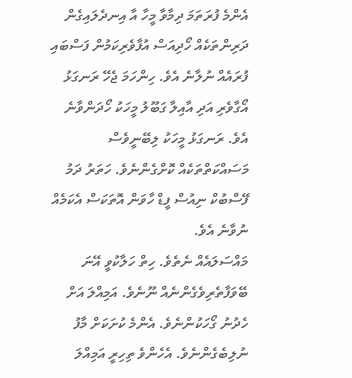އެންމެ ފުރަތަމަ ދިމާވާ މީހާ އާ އިނދެލައިގެން ދަރިންތަކެއް ހޯދިއަސް އުފާވެރިކަމުން ފަސްބައި ފުރައެއް ނުލާނެ އެވެ. ހިންހަމަ ޖެހޭ ރަނގަޅު އޯގާވެރި އަދި އާއިލާ ގަބޫލު މީހަކު ހޯދަންވާނެ އެވެ. ރަނގަޅު މީހަކު ލިބޭނީވެސް މަސައްކަތްތަކެއް ކޮށްގެންނެވެ. ހަތަރު ދަމު ފޭސްބުކް ނިއުސް ފީޑް ހާވަން އޮތަކަސް އެކަމެއް ނުވާނެ އެވެ.
މައްސަލައެއް ނެތެވެ. ހިތް ހަލާކުވީ އޭނަ ބޭވަފާތެރިވެގެންނެއް ނޫނެވެ. އަމިއްލަ އަށް ހެދުނު ގޯހަކުންނެވެ. އެންމެ ކުށަކަށް މާފު ނުލިބެގެންނެވެ. އެހެންވެ ތިހިރީ އަމިއްލަ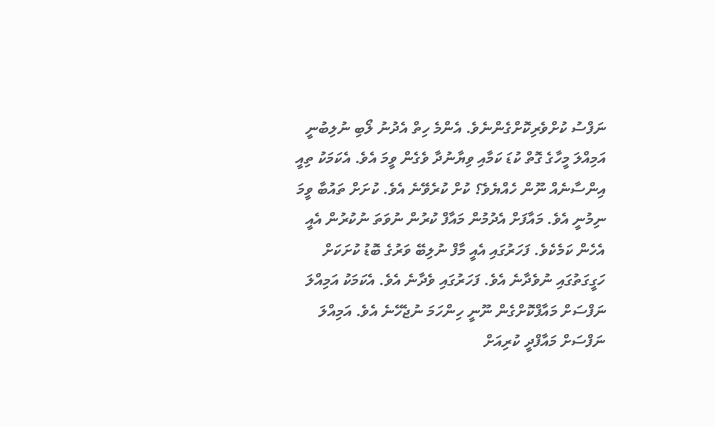ނަފްސު ކުށްވެރިކޮށްގެންނެވެ. އެންމެ ހިތް އެދުނު ލޯބި ނުލިބުނީ އަމިއްލަ މީހާގެ ގޮތް ކުޑަ ކަމާއި ވިޔާނުދާ ވެގެން ވީމަ އެވެ. އެކަމަކު ތިއީ އިންސާނެއް ނޫން ހެއްޔެވެ؟ ކުށް ކުރެވޭނެ އެވެ. ކުށަށް ތައުބާ ވީމަ ނިމުނީ އެވެ. މައާފަށް އެދުމުން މައާފް ކުރުން ނުވަތަ ނުކުރުން އެއީ އެހެން ކަމެކެވެ. ފަހަރުގައި އެއީ މާފް ނުލިބޭ ވަރުގެ ބޮޑު ކުށަކަށް ހަގީގަތުގައި ނުވެދާނެ އެވެ. ފަހަރުގައި ވެދާނެ އެވެ. އެކަމަކު އަމިއްލަ ނަފްސަށް މައާފްކޮށްގެން ނޫނީ ހިންހަމަ ނުޖެހޭނެ އެވެ. އަމިއްލަ ނަފްސަށް މައާފްދީ ކުރިއަށް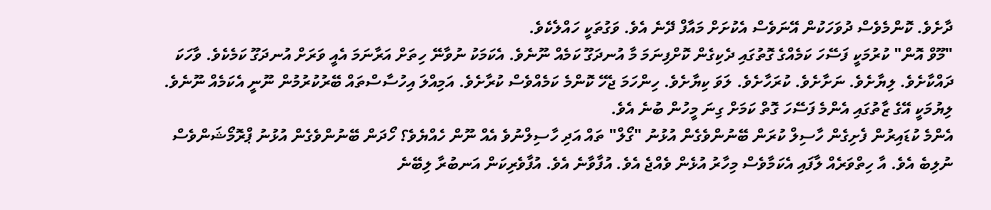ދާށެވެ. ކޮންމެވެސް ދުވަހަކުން އޭނަވެސް އެކުށަށް މައާފް ދޭނެ އެވެ. ވަގުތަކީ ހައްލެކެވެ.
"މޫވް އޮން" ކުރުމަކީ ފަސޭހަ ކަމެއްގެ ގޮތުގައި ދެކިގެން ކޮށްފިނަމަ މާ އުނދަގޫ ކަމެއް ނޫނެވެ. އެކަމަކު ނުވާނޭ ހިތަށް އަރާނަމަ އެއީ ވަރަށް އުނދަގޫ ކަމެކެވެ. ވާހަކަ ދައްކާށެވެ. ލިޔާށެވެ. ނަށާށެވެ. ކުރަހާށެވެ. ލަވަ ކިޔާށެވެ. ހިންހަމަ ޖެހޭ ކޮންމެ ކަމެއްވެސް ކުރާށެވެ. އަމިއްލަ އިހުސާސްތައް ބޭރުކުރުމުން ނޫނީ އެކަމެއް ނޫނެވެ. ލިޔުމަކީ އޭގެ ޒާތުގައި އެންމެ ފަސޭހަ ގޮތް ކަމަށް ގިނަ މީހުން ބުނެ އެވެ.
އެންމެ ކުޑައިރުން ފެށިގެން ހާސިލް ކުރަން ބޭނުންވެގެން އުޅުނު "ގޯލް" ތައް އަދި ހާސިލްނުވެ އެއް ނޫން ހެއްޔެވެ؟ ހޯދަން ބޭނުންވެގެން އުޅުނު ޕްރޮމޯޝަންވެސް ނުލިބެ އެވެ. އާ ހިތްވަރެއް ލާފައި އެކަމާވެސް މިހާރު އުޅެން ވެއްޖެ އެވެ. އުފާވާނެ އެވެ. އުފާވެރިކަން އަނބުރާ ލިބޭނެ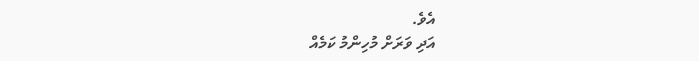އެވެ.
އަދި ވަރަށް މުހިންމު ކަމެއް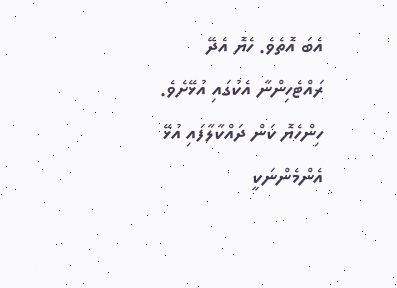އެބަ އޮތެވެ. ހެޔޮ އެދޭ ރައްޓެހިންނާ އެކުގައި އުޅޭށެވެ. ހިންހެޔޮ ކަން ދައްކާލާފައި އުޅޭ އެންމެންނަކީ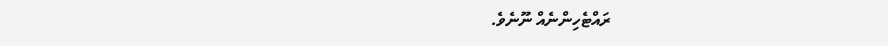ރައްޓެހިންނެއް ނޫނެވެ.